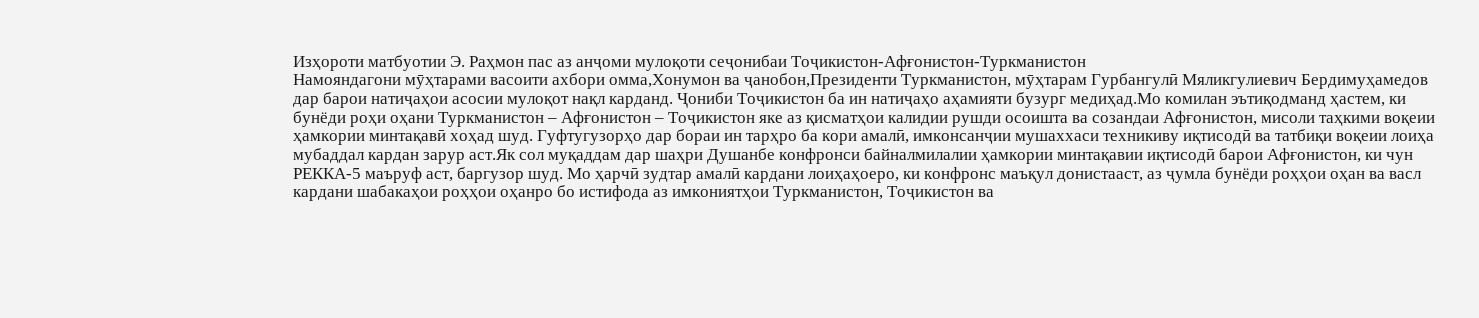Изҳороти матбуотии Э. Раҳмон пас аз анҷоми мулоқоти сеҷонибаи Тоҷикистон-Афғонистон-Туркманистон
Намояндагони мӯҳтарами васоити ахбори омма,Хонумон ва ҷанобон,Президенти Туркманистон, мӯҳтарам Гурбангулӣ Мяликгулиевич Бердимуҳамедов дар барои натиҷаҳои асосии мулоқот нақл карданд. Ҷониби Тоҷикистон ба ин натиҷаҳо аҳамияти бузург медиҳад.Мо комилан эътиқодманд ҳастем, ки бунёди роҳи оҳани Туркманистон – Афғонистон – Тоҷикистон яке аз қисматҳои калидии рушди осоишта ва созандаи Афғонистон, мисоли таҳкими воқеии ҳамкории минтақавӣ хоҳад шуд. Гуфтугузорҳо дар бораи ин тарҳро ба кори амалӣ, имконсанҷии мушаххаси техникиву иқтисодӣ ва татбиқи воқеии лоиҳа мубаддал кардан зарур аст.Як сол муқаддам дар шаҳри Душанбе конфронси байналмилалии ҳамкории минтақавии иқтисодӣ барои Афғонистон, ки чун РЕККА-5 маъруф аст, баргузор шуд. Мо ҳарчӣ зудтар амалӣ кардани лоиҳаҳоеро, ки конфронс маъқул донистааст, аз ҷумла бунёди роҳҳои оҳан ва васл кардани шабакаҳои роҳҳои оҳанро бо истифода аз имкониятҳои Туркманистон, Тоҷикистон ва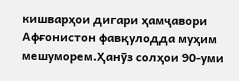кишварҳои дигари ҳамҷавори Афғонистон фавқулодда муҳим мешуморем.Ҳанӯз солҳои 90-уми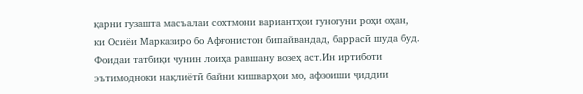қарни гузашта масъалаи сохтмони вариантҳои гуногуни роҳи оҳан, ки Осиёи Марказиро бо Афғонистон бипайвандад, баррасӣ шуда буд. Фоидаи татбиқи чунин лоиҳа равшану возеҳ аст.Ин иртиботи эътимодноки нақлиётӣ байни кишварҳои мо, афзоиши ҷиддии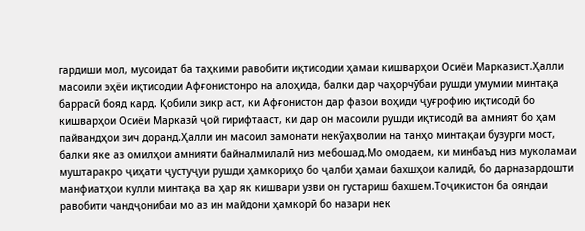гардиши мол, мусоидат ба таҳкими равобити иқтисодии ҳамаи кишварҳои Осиёи Марказист.Ҳалли масоили эҳёи иқтисодии Афғонистонро на алоҳида, балки дар чаҳорчӯбаи рушди умумии минтақа баррасӣ бояд кард. Қобили зикр аст, ки Афғонистон дар фазои воҳиди ҷуғрофию иқтисодӣ бо кишварҳои Осиёи Марказӣ ҷой гирифтааст, ки дар он масоили рушди иқтисодӣ ва амният бо ҳам пайвандҳои зич доранд.Ҳалли ин масоил замонати некӯаҳволии на танҳо минтақаи бузурги мост, балки яке аз омилҳои амнияти байналмилалӣ низ мебошад.Мо омодаем, ки минбаъд низ муколамаи муштаракро ҷиҳати ҷустуҷуи рушди ҳамкориҳо бо ҷалби ҳамаи бахшҳои калидӣ, бо дарназардошти манфиатҳои кулли минтақа ва ҳар як кишвари узви он густариш бахшем.Тоҷикистон ба ояндаи равобити чандҷонибаи мо аз ин майдони ҳамкорӣ бо назари нек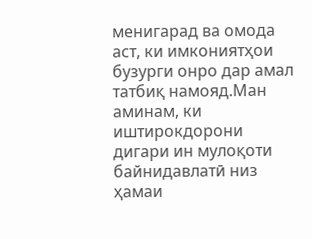менигарад ва омода аст, ки имкониятҳои бузурги онро дар амал татбиқ намояд.Ман аминам, ки иштирокдорони дигари ин мулоқоти байнидавлатӣ низ ҳамаи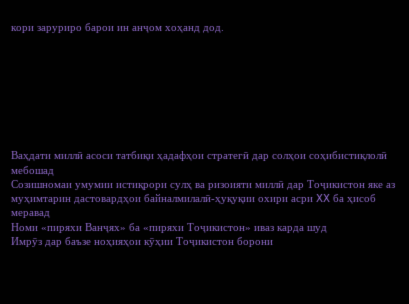кори заруриро барои ин анҷом хоҳанд дод.








Ваҳдати миллӣ асоси татбиқи ҳадафҳои стратегӣ дар солҳои соҳибистиқлолӣ мебошад
Созишномаи умумии истиқрори сулҳ ва ризоияти миллӣ дар Тоҷикистон яке аз муҳимтарин дастовардҳои байналмилалӣ-ҳуқуқии охири асри XX ба ҳисоб меравад
Номи «пиряхи Ванҷях» ба «пиряхи Тоҷикистон» иваз карда шуд
Имрӯз дар баъзе ноҳияҳои кӯҳии Тоҷикистон борони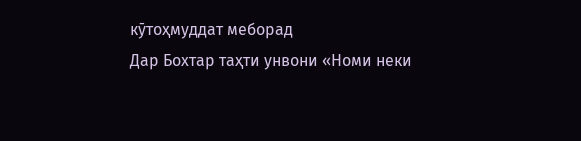кӯтоҳмуддат меборад
Дар Бохтар таҳти унвони «Номи неки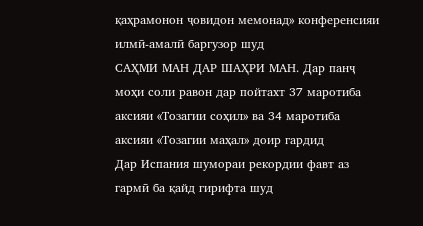қаҳрамонон ҷовидон мемонад» конференсияи илмӣ-амалӣ баргузор шуд
САҲМИ МАН ДАР ШАҲРИ МАН. Дар панҷ моҳи соли равон дар пойтахт 37 маротиба аксияи «Тозагии соҳил» ва 34 маротиба аксияи «Тозагии маҳал» доир гардид
Дар Испания шумораи рекордии фавт аз гармӣ ба қайд гирифта шуд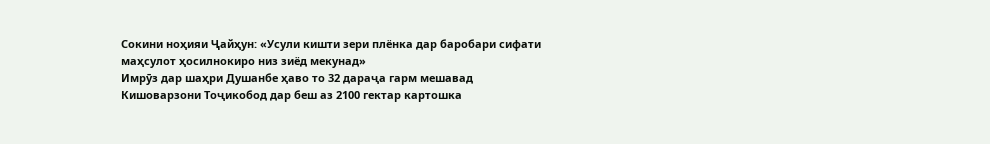Сокини ноҳияи Ҷайҳун: «Усули кишти зери плёнка дар баробари сифати маҳсулот ҳосилнокиро низ зиёд мекунад»
Имрӯз дар шаҳри Душанбе ҳаво то 32 дараҷа гарм мешавад
Кишоварзони Тоҷикобод дар беш аз 2100 гектар картошка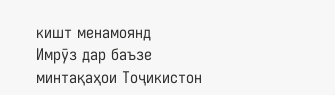кишт менамоянд
Имрӯз дар баъзе минтақаҳои Тоҷикистон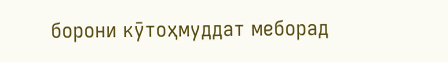борони кӯтоҳмуддат меборад